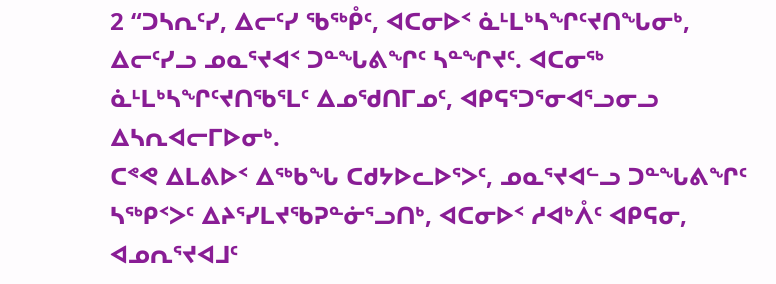2 “ᑐᓴᕆᑦᓯ, ᐃᓕᑦᓯ ᖃᖅᑬᑦ, ᐊᑕᓂᐅᑉ ᓈᒻᒪᒃᓴᖏᑦᔪᑎᖓᓂᒃ, ᐃᓕᑦᓯᓗ ᓄᓇᕐᔪᐊᑉ ᑐᓐᖓᕕᖏᑦ ᓴᓐᖏᔪᑦ. ᐊᑕᓂᖅ ᓈᒻᒪᒃᓴᖏᑦᔪᑎᖃᕐᒪᑦ ᐃᓄᖁᑎᒥᓄᑦ, ᐊᑭᕋᕐᑐᕐᓂᐊᕐᓗᓂᓗ ᐃᓴᕆᐊᓕᒥᐅᓂᒃ.
ᑕᕝᕙ ᐃᒪᕕᐅᑉ ᐃᖅᑲᖓ ᑕᑯᔭᐅᓚᐅᕐᐳᑦ, ᓄᓇᕐᔪᐊᓪᓗ ᑐᓐᖓᕕᖏᑦ ᓴᖅᑭᑉᐳᑦ ᐃᔨᕐᓯᒪᔪᖃᕈᓐᓃᕐᓗᑎᒃ, ᐊᑕᓂᐅᑉ ᓱᐊᒃᐰᑦ ᐊᑭᕋᓂ, ᐊᓄᕆᕐᔪᐊᒧᑦ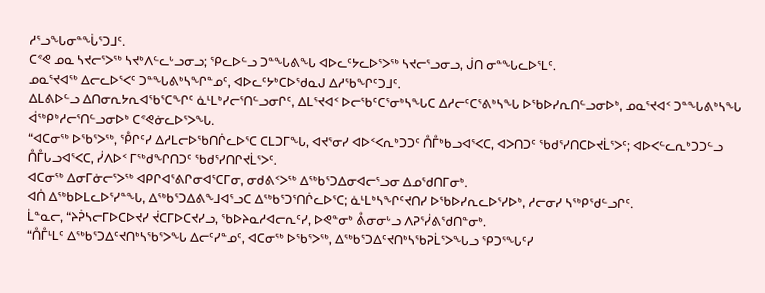ᓱᕐᓗᖓᓂᓐᖔᕐᑐᒧᑦ.
ᑕᕝᕙ ᓄᓇ ᓴᔪᓕᕐᐳᖅ ᓴᔪᒃᐱᓪᓚᒡᓗᓂᓗ; ᕿᓚᐅᓪᓗ ᑐᓐᖓᕕᖓ ᐊᐅᓚᑦᔭᓚᐅᕐᐳᖅ ᓴᔪᓕᕐᓗᓂᓗ, ᒎᑎ ᓂᓐᖓᓚᐅᕐᒪᑦ.
ᓄᓇᕐᔪᐊᖅ ᐃᓕᓚᐅᕐᐸᑦ ᑐᓐᖓᕕᒃᓴᖏᓐᓄᑦ, ᐊᐅᓚᑦᔭᒃᑕᐅᖁᓇᒍ ᐃᓱᖃᖏᑦᑐᒧᑦ.
ᐃᒪᕕᐅᓪᓗ ᐃᑎᓂᕆᔭᕆᐊᖃᕐᑕᖏᑦ ᓈᒻᒪᒃᓯᓕᕐᑎᓪᓗᓂᒋᑦ, ᐃᒪᕐᔪᐊᑉ ᐅᓕᖃᑦᑕᕐᓂᒃᓴᖓᑕ ᐃᓱᓕᑦᑕᕐᕕᒃᓴᖓ ᐅᖃᐅᓯᕆᑎᓪᓗᓂᐅᒃ, ᓄᓇᕐᔪᐊᑉ ᑐᓐᖓᕕᒃᓴᖓ ᐋᖅᑭᒃᓱᓕᕐᑎᓪᓗᓂᐅᒃ ᑕᕝᕙᓃᓚᐅᕐᐳᖓ.
“ᐊᑕᓂᖅ ᐅᖃᕐᐳᖅ, ᕾᒋᑦᓯ ᐃᓱᒪᓕᐅᖃᑎᒌᓚᐅᕐᑕ ᑕᒪᑐᒥᖓ, ᐊᔪᕐᓂᓯ ᐊᐅᑉᐸᕆᒃᑐᑐᑦ ᑍᒤᒃᑲᓗᐊᕐᐸᑕ, ᐊᐳᑎᑐᑦ ᖃᑯᕐᓯᑎᑕᐅᔪᒫᕐᐳᑦ; ᐊᐅᐸᓪᓚᕆᒃᑐᑐᓪᓗ ᑍᒤᒐᓗᐊᕐᐸᑕ, ᓰᐱᐅᑉ ᒥᖅᑯᖏᑎᑐᑦ ᖃᑯᕐᓯᑎᒋᔪᒫᕐᐳᑦ.
ᐊᑕᓂᖅ ᐃᓂᒥᓃᓕᕐᐳᖅ ᐊᑭᒋᐊᕐᕕᒋᓂᐊᕐᑕᒥᓂ, ᓂᑯᕕᑉᐳᖅ ᐃᖅᑲᕐᑐᐃᓂᐊᓕᕐᓗᓂ ᐃᓄᖁᑎᒥᓂᒃ.
ᐊᑏ ᐃᖅᑲᐅᒪᓚᐅᕐᓯᓐᖓ, ᐃᖅᑲᕐᑐᐃᕕᖕᒧᐊᕐᓗᑕ ᐃᖅᑲᕐᑐᕐᑎᒌᓚᐅᕐᑕ; ᓈᒻᒪᒃᓴᖏᑦᔪᑎᓯ ᐅᖃᐅᓯᕆᓚᐅᕐᓯᐅᒃ, ᓱᓕᓂᓯ ᓴᖅᑭᖁᓪᓗᒋᑦ.
ᒫᓐᓇᓕ, “ᔨᕉᓴᓕᒥᐅᑕᐅᔪᓯ ᔫᑕᒥᐅᑕᔪᓯᓗ, ᖃᐅᔨᓇᓱᐊᓕᕆᑦᓯ, ᐅᕙᓐᓂᒃ ᕔᓂᓂᒡᓗ ᐱᕈᕐᓰᕕᖁᑎᓐᓂᒃ.
“ᑍᒤᒻᒪᑦ ᐃᖅᑲᕐᑐᐃᑦᔪᑎᒃᓴᖃᕐᐳᖓ ᐃᓕᑦᓯᓐᓄᑦ, ᐊᑕᓂᖅ ᐅᖃᕐᐳᖅ, ᐃᖅᑲᕐᑐᐃᑦᔪᑎᒃᓴᖃᕈᒫᕐᐳᖓᓗ ᕿᑐᕐᖓᑦᓯ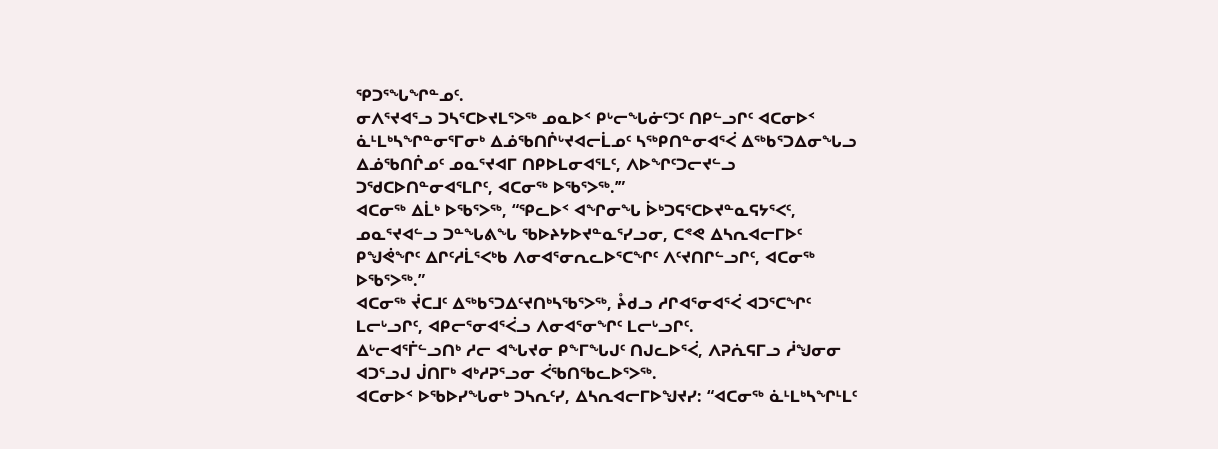ᕿᑐᕐᖓᖏᓐᓄᑦ.
ᓂᐱᕐᔪᐊᕐᓗ ᑐᓴᕐᑕᐅᔪᒪᕐᐳᖅ ᓄᓇᐅᑉ ᑭᒡᓕᖓᓃᑦᑐᑦ ᑎᑭᓪᓗᒋᑦ ᐊᑕᓂᐅᑉ ᓈᒻᒪᒃᓴᖏᓐᓂᕐᒥᓂᒃ ᐃᓅᖃᑎᒌᒡᔪᐊᓕᒫᓄᑦ ᓴᖅᑭᑎᓐᓂᐊᕐᐹ ᐃᖅᑲᕐᑐᐃᓂᖓᓗ ᐃᓅᖃᑎᒌᓄᑦ ᓄᓇᕐᔪᐊᒥ ᑎᑭᐅᒪᓂᐊᕐᒪᑦ, ᐱᐅᖏᑦᑐᓕᔪᓪᓗ ᑐᖁᑕᐅᑎᓐᓂᐊᕐᒪᒋᑦ, ᐊᑕᓂᖅ ᐅᖃᕐᐳᖅ.’”
ᐊᑕᓂᖅ ᐃᒫᒃ ᐅᖃᕐᐳᖅ, “ᕿᓚᐅᑉ ᐊᖏᓂᖓ ᐆᒃᑐᕋᕐᑕᐅᔪᓐᓇᕋᔭᕐᐸᑦ, ᓄᓇᕐᔪᐊᓪᓗ ᑐᓐᖓᕕᖓ ᖃᐅᔨᔭᐅᔪᓐᓇᕐᓯᓗᓂ, ᑕᕝᕙ ᐃᓴᕆᐊᓕᒥᐅᑦ ᑭᖑᕚᖏᑦ ᐃᒋᑦᓱᒫᕐᐸᒃᑲ ᐱᓂᐊᕐᓂᕆᓚᐅᕐᑕᖏᑦ ᐱᑦᔪᑎᒋᓪᓗᒋᑦ, ᐊᑕᓂᖅ ᐅᖃᕐᐳᖅ.”
ᐊᑕᓂᖅ ᔫᑕᒧᑦ ᐃᖅᑲᕐᑐᐃᑦᔪᑎᒃᓴᖃᕐᐳᖅ, ᔧᑯᓗ ᓱᒋᐊᕐᓂᐊᕐᐹ ᐊᑐᕐᑕᖏᑦ ᒪᓕᒡᓗᒋᑦ, ᐊᑭᓕᕐᓂᐊᕐᐹᓗ ᐱᓂᐊᕐᓂᖏᑦ ᒪᓕᒡᓗᒋᑦ.
ᐃᒡᓕᐊᕐᒦᓪᓗᑎᒃ ᓱᓕ ᐊᖓᔪᓂ ᑭᖕᒥᖓᒍᑦ ᑎᒍᓚᐅᕐᐹ, ᐱᕈᕇᕋᒥᓗ ᓲᖑᓂᓂ ᐊᑐᕐᓗᒍ ᒎᑎᒥᒃ ᐊᒃᓱᕈᕐᓗᓂ ᐹᖃᑎᖃᓚᐅᕐᐳᖅ.
ᐊᑕᓂᐅᑉ ᐅᖃᐅᓯᖓᓂᒃ ᑐᓴᕆᑦᓯ, ᐃᓴᕆᐊᓕᒥᐅᖑᔪᓯ: “ᐊᑕᓂᖅ ᓈᒻᒪᒃᓴᖏᒻᒪᑦ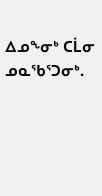ᐃᓄᖕᓂᒃ ᑕᒫᓂ ᓄᓇᖃᕐᑐᓂᒃ.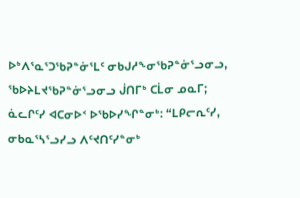ᐅᒃᐱᕐᓇᕐᑐᖃᕈᓐᓃᕐᒪᑦ ᓂᑲᒍᓱᖕᓂᖃᕈᓐᓃᕐᓗᓂᓗ, ᖃᐅᔨᒪᔪᖃᕈᓐᓃᕐᓗᓂᓗ ᒎᑎᒥᒃ ᑕᒫᓂ ᓄᓇᒥ;
ᓈᓚᒋᑦᓯ ᐊᑕᓂᐅᑉ ᐅᖃᐅᓯᖏᓐᓂᒃ: “ᒪᑭᓕᕆᑦᓯ, ᓂᑲᓇᕐᓴᕐᓗᓯᓗ ᐱᑦᔪᑎᑦᓯᓐᓂᒃ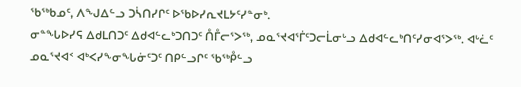ᖃᖅᑲᓄᑦ, ᐱᖑᐃᓪᓗ ᑐᓵᑎᓯᒋᑦ ᐅᖃᐅᓯᕆᔪᒪᔭᑦᓯᓐᓂᒃ.
ᓂᓐᖓᐅᓯᕋ ᐃᑯᒪᑎᑐᑦ ᐃᑯᐊᓪᓚᒃᑐᑎᑐᑦ ᑍᒤᓕᕐᐳᖅ, ᓄᓇᕐᔪᐊᕐᒦᑦᑐᓕᒫᓂᒡᓗ ᐃᑯᐊᓪᓚᒃᑎᑦᓯᓂᐊᕐᐳᖅ. ᐊᒡᓛᑦ ᓄᓇᕐᔪᐊᑉ ᐊᒃᐸᓯᖕᓂᖓᓃᑦᑐᑦ ᑎᑭᓪᓗᒋᑦ ᖃᖅᑬᓪᓗ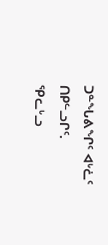ᑐᓐᖓᕕᖏᑦ ᐊᒡᓛᑦ ᑎᑭᓪᓗᒋᑦ.
ᕿᓚᒡᓗ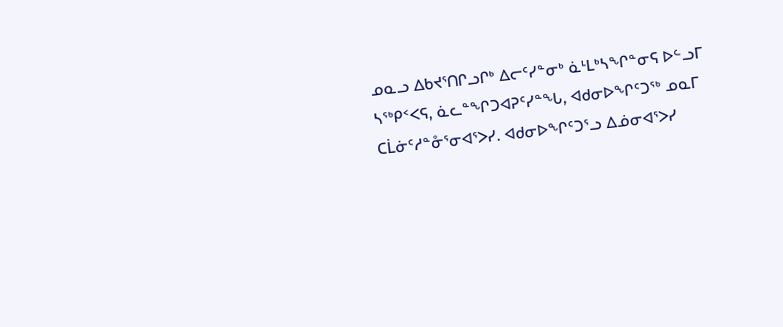ᓄᓇᓗ ᐃᑲᔪᕐᑎᒋᓗᒋᒃ ᐃᓕᑦᓯᓐᓂᒃ ᓈᒻᒪᒃᓴᖏᓐᓂᕋ ᐅᓪᓗᒥ ᓴᖅᑭᑉᐸᕋ, ᓈᓚᓐᖏᑐᐊᕈᑦᓯᓐᖓ, ᐊᑯᓂᐅᖏᑦᑐᖅ ᓄᓇᒥ ᑕᒫᓃᑦᓱᓐᓁᕐᓂᐊᕐᐳᓯ. ᐊᑯᓂᐅᖏᑦᑐᕐᓗ ᐃᓅᓂᐊᕐᐳᓯ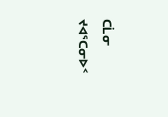ᑕᒫᓂ ᔪᐊᕐᑕᓂᐅᑉ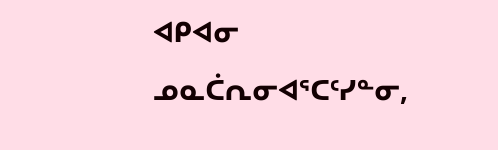ᐊᑭᐊᓂ ᓄᓇᑖᕆᓂᐊᕐᑕᑦᓯᓐᓂ,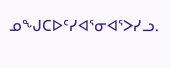ᓄᖑᑕᐅᑦᓯᐊᕐᓂᐊᕐᐳᓯᓗ.